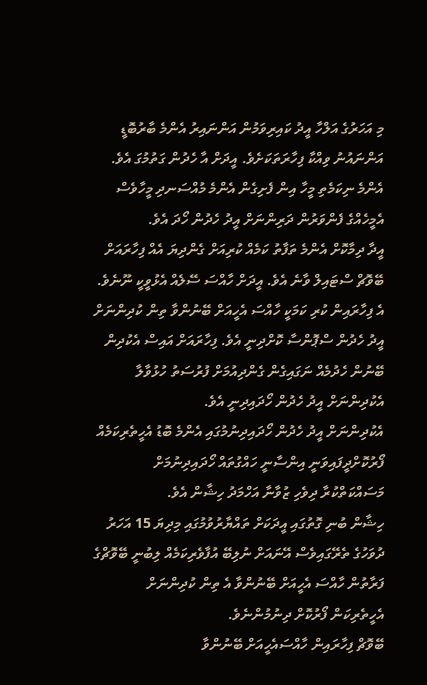މި އަހަރުގެ އަލްހާ އީދު ކައިރިވަމުން އަންނައިރު އެންމެ ބާރުބޮޑީ އަންނައުނު ވިއްކާ ފިހާރަތަކަށެވެ. އީދަށް އާ ހެދުން ގަތުމުގަ އެވެ. އެންމެ ނިކަމެތި މީހާ އިން ފެށިގެން އެންމެ މުއްސަނދި މީހާވެސް އެމީހެއްގެ ފެންވަރުން ދަރިންނަށް އީދު ހެދުން ހޯދަ އެވެ.
އީދާ ދިމާކޮށް އެންމެ ތަފާތު ކަމެއް ކުރިއަށް ގެންދިޔަ އެއް ފިހާރައަށް ބޭވޮޗް ސްޓައިލް ވާނެ އެވެ. އީދަށް ހާއްސަ ސޭލެއް އެޅުވީކީ ނޫނެވެ. އެ ފިހާރައިން ކުރި ކަމަކީ ހާއްސަ އެހީއަށް ބޭނުންވާ ތިން ކުދިންނަށް އީދު ހެދުން ސްޕޮންސާ ކޮށްދިނީ އެވެ. ފިހާރައަށް އައިސް އެކުދިން ބޭނުން ހެދުމެއް ނަގައިގެން ގެންދިއުމަށް ފުރުސަތު ހުޅުވާލާ އެކުދިންނަށް އީދު ހެދުން ހޯދައިދިނީ އެވެ.
އެކުދިންނަށް އީދު ހެދުން ހޯދައިދިނުމުގައި އެންމެ ބޮޑު އެހީތެރިކަމެއް ފޯރުކޮށްދީފައިވަނީ އިންސާނީ ހައްގުތައް ހޯދައިދިނުމަށް މަސައްކަތްކުރާ ދިވެހި ޒުވާނާ އަހްމަދު ހިޝާން އެވެ.
ހިޝާން ބުނި ގޮތުގައި އީދަކަށް ތައްޔާރުވުމުގައި މިދިޔަ 15 އަހަރު ދުވަހުގެ ތެރޭގައިވެސް އޭނައަށް ނުލިބޭ އުފާވެރިކަމެއް ލިބުނީ ބޭވޮޗްގެ ފަރާތުން ހާއްސަ އެހީއަށް ބޭނުންވާ އެ ތިން ކުދިންނަށް އެހީތެރިކަން ފޯރުކޮށް ދިނުމުންނެވެ.
ބޭވޮޗް ފިހާރައިން ހާއްސައެހީއަށް ބޭނުންވާ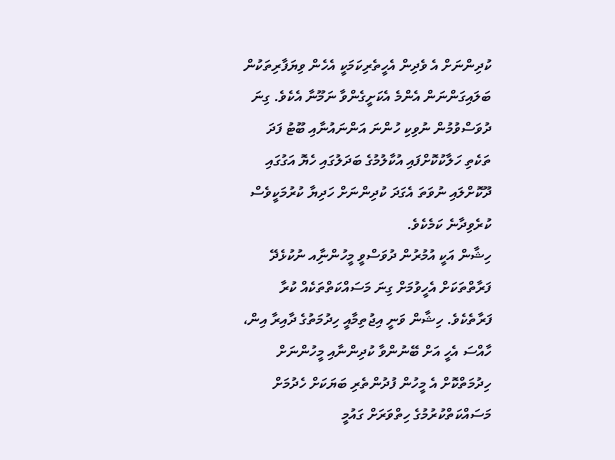ކުދިންނަށް އެ ވެދިން އެހީތެރިކަމަކީ އެހެން ވިޔަފާރިތަކުން ބަލައިގަންނަން އެންމެ އެކަށީގެންވާ ނަމޫނާ އެކެވެ. ގިނަ ދުވަސްވުމުން ނުވިކި ހުންނަ އަންނައުނާއި ބޫޓު ފަދަ ތަކެތި ހަލާކުކޮށްފައި އުކާލުމުގެ ބަދަލުގައި ހެޔޮ އަގުގައި ދޫކޮށްލައި ނުވަތަ އެގަދަ ކުދިންނަށް ހަދިޔާ ކުރުމަކީވެސް ކުރެވިދާނެ ކަމެކެވެ.
ހިޝާން އަކީ އުމުރުން ދުވަސްވީ މީހުންނާިއ ނުކުޅެދޭ ފަރާތްތަކަށް އެހީވުމަށް ގިނަ މަސައްކަތްތަކެއް ކުރާ ފަރާތެކެވެ. ހިޝާން ވަނީ އިޖުތިމާއީ ހިދުމަތުގެ ދާއިރާ އިން، ހާއްސަ އެހީ އަށް ބޭނުންވާ ކުދިންނާއި މީހުންނަށް ހިދުމަތްކޮށް އެ މީހުން ފުދުންތެރި ބަޔަކަށް ހެދުމަށް މަސައްކަތްކުރުމުގެ ހިތްވަރަށް ގައުމީ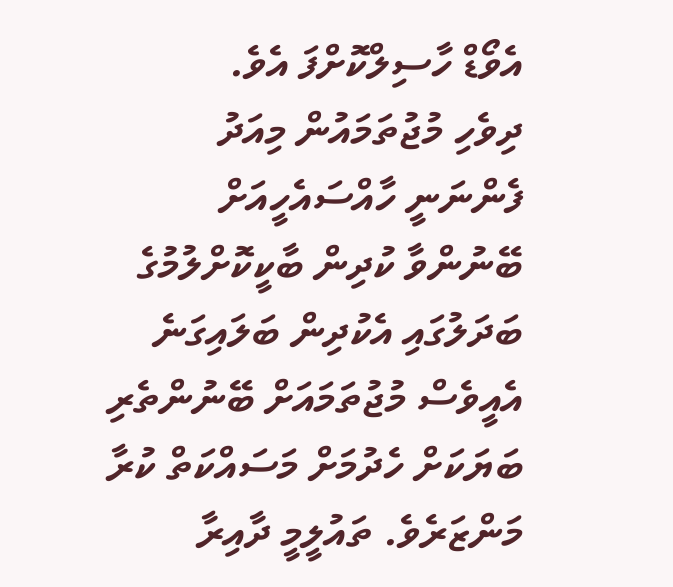އެވޯޑް ހާސިލްކޮށްފަ އެވެ.
ދިވެހި މުޖުތަމައުން މިއަދު ފެންނަނީ ހާއްސައެހީއަށް ބޭނުންވާ ކުދިން ބާކީކޮށްލުމުގެ ބަދަލުގައި އެކުދިން ބަލައިގަނެ އެއީވެސް މުޖުތަމައަށް ބޭނުންތެރި ބަޔަކަށް ހެދުމަށް މަސައްކަތް ކުރާ މަންޒަރެވެ. ތައުލީމީ ދާއިރާ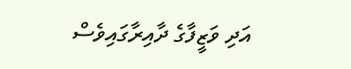އަދި ވަޒީފާގެ ދާއިރާގައިވެސް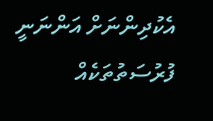އެކުދިންނަށް އަންނަނީ ފުރުސަތުތަކެއް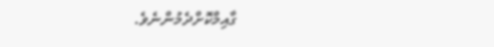ގާއިމްކޮށްދެމުންނެވެ.